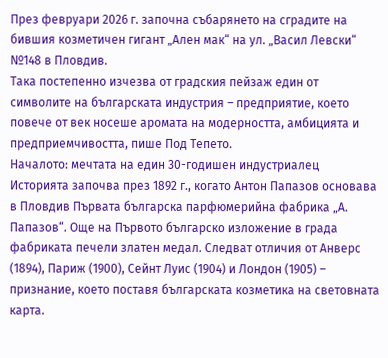През февруари 2026 г. започна събарянето на сградите на бившия козметичен гигант „Ален мак“ на ул. „Васил Левски“ №148 в Пловдив.
Така постепенно изчезва от градския пейзаж един от символите на българската индустрия – предприятие, което повече от век носеше аромата на модерността, амбицията и предприемчивостта, пише Под Тепето.
Началото: мечтата на един 30-годишен индустриалец
Историята започва през 1892 г., когато Антон Папазов основава в Пловдив Първата българска парфюмерийна фабрика „А. Папазов“. Още на Първото българско изложение в града фабриката печели златен медал. Следват отличия от Анверс (1894), Париж (1900), Сейнт Луис (1904) и Лондон (1905) – признание, което поставя българската козметика на световната карта.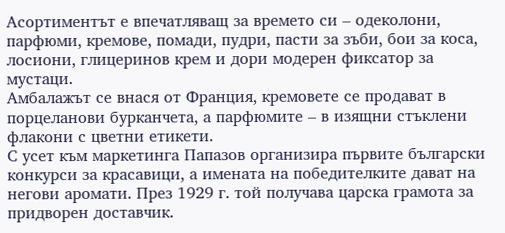Асортиментът е впечатляващ за времето си – одеколони, парфюми, кремове, помади, пудри, пасти за зъби, бои за коса, лосиони, глицеринов крем и дори модерен фиксатор за мустаци.
Амбалажът се внася от Франция, кремовете се продават в порцеланови бурканчета, а парфюмите – в изящни стъклени флакони с цветни етикети.
С усет към маркетинга Папазов организира първите български конкурси за красавици, а имената на победителките дават на негови аромати. През 1929 г. той получава царска грамота за придворен доставчик.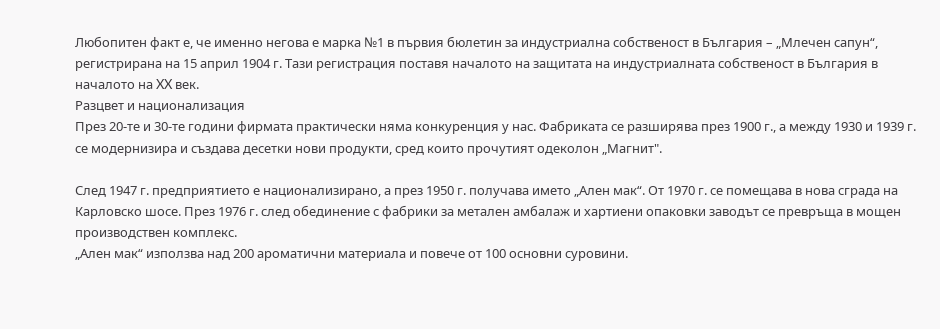Любопитен факт е, че именно негова е марка №1 в първия бюлетин за индустриална собственост в България – „Млечен сапун“, регистрирана на 15 април 1904 г. Тази регистрация поставя началото на защитата на индустриалната собственост в България в началото на XX век.
Разцвет и национализация
През 20-те и 30-те години фирмата практически няма конкуренция у нас. Фабриката се разширява през 1900 г., а между 1930 и 1939 г. се модернизира и създава десетки нови продукти, сред които прочутият одеколон „Магнит".

След 1947 г. предприятието е национализирано, а през 1950 г. получава името „Ален мак“. От 1970 г. се помещава в нова сграда на Карловско шосе. През 1976 г. след обединение с фабрики за метален амбалаж и хартиени опаковки заводът се превръща в мощен производствен комплекс.
„Ален мак“ използва над 200 ароматични материала и повече от 100 основни суровини.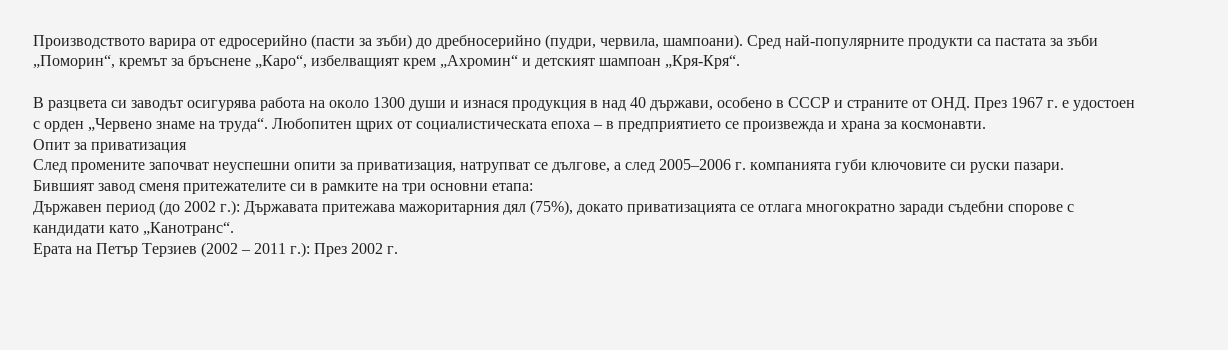Производството варира от едросерийно (пасти за зъби) до дребносерийно (пудри, червила, шампоани). Сред най-популярните продукти са пастата за зъби „Поморин“, кремът за бръснене „Каро“, избелващият крем „Ахромин“ и детският шампоан „Кря-Кря“.

В разцвета си заводът осигурява работа на около 1300 души и изнася продукция в над 40 държави, особено в СССР и страните от ОНД. През 1967 г. е удостоен с орден „Червено знаме на труда“. Любопитен щрих от социалистическата епоха – в предприятието се произвежда и храна за космонавти.
Опит за приватизация
След промените започват неуспешни опити за приватизация, натрупват се дългове, а след 2005–2006 г. компанията губи ключовите си руски пазари.
Бившият завод сменя притежателите си в рамките на три основни етапа:
Държавен период (до 2002 г.): Държавата притежава мажоритарния дял (75%), докато приватизацията се отлага многократно заради съдебни спорове с кандидати като „Канотранс“.
Ерата на Петър Терзиев (2002 – 2011 г.): През 2002 г.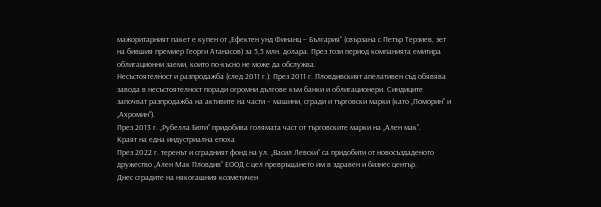мажоритарният пакет е купен от „Ефектен унд Финанц – България“ (свързана с Петър Терзиев, зет на бившия премиер Георги Атанасов) за 5,5 млн. долара. През този период компанията емитира облигационни заеми, които по-късно не може да обслужва.
Несъстоятелност и разпродажба (след 2011 г.): През 2011 г. Пловдивският апелативен съд обявява завода в несъстоятелност поради огромни дългове към банки и облигационери. Синдиците започват разпродажба на активите на части – машини, сгради и търговски марки (като „Поморин“ и „Ахромин“).
През 2013 г. „Рубелла Бюти“ придобива голямата част от търговските марки на „Ален мак“.
Краят на една индустриална епоха
През 2022 г. теренът и сградният фонд на ул. „Васил Левски“ са придобити от новосъздаденото дружество „Ален Мак Пловдив“ ЕООД с цел превръщането им в здравен и бизнес център.
Днес сградите на някогашния козметичен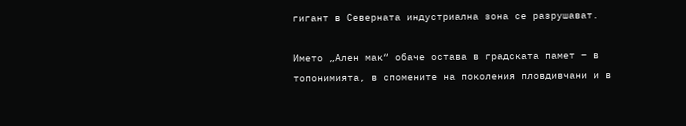гигант в Северната индустриална зона се разрушават.

Името „Ален мак“ обаче остава в градската памет – в топонимията, в спомените на поколения пловдивчани и в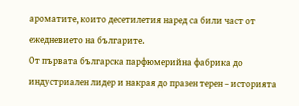ароматите, които десетилетия наред са били част от ежедневието на българите.
От първата българска парфюмерийна фабрика до индустриален лидер и накрая до празен терен – историята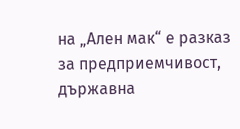на „Ален мак“ е разказ за предприемчивост, държавна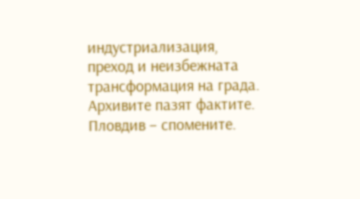индустриализация, преход и неизбежната трансформация на града. Архивите пазят фактите. Пловдив – спомените.